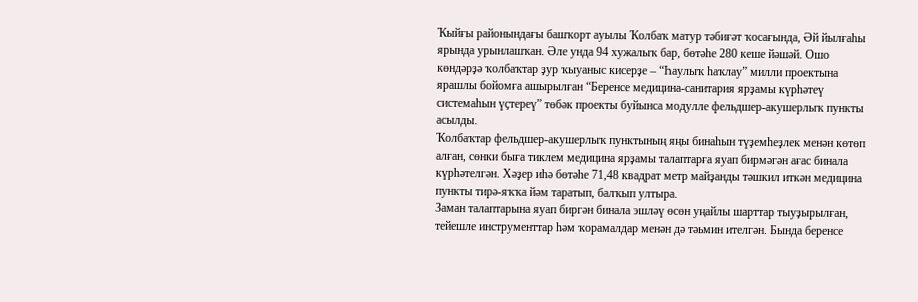Ҡыйғы районындағы башҡорт ауылы Ҡолбаҡ матур тәбиғәт ҡосағында, Әй йылғаһы ярында урынлашҡан. Әле унда 94 хужалыҡ бар, бөтәһе 280 кеше йәшәй. Ошо көндәрҙә ҡолбаҡтар ҙур ҡыуаныс кисерҙе – “Һаулыҡ һаҡлау” милли проектына ярашлы бойомға ашырылған “Беренсе медицина-санитария ярҙамы күрһәтеү системаһын үҫтереү” төбәк проекты буйынса модулле фельдшер-акушерлыҡ пункты асылды.
Ҡолбаҡтар фельдшер-акушерлыҡ пунктының яңы бинаһын түҙемһеҙлек менән көтөп алған, сөнки быға тиклем медицина ярҙамы талаптарға яуап бирмәгән ағас бинала күрһәтелгән. Хәҙер иһә бөтәһе 71,48 квадрат метр майҙанды тәшкил иткән медицина пункты тирә-яҡҡа йәм таратып, балҡып ултыра.
Заман талаптарына яуап биргән бинала эшләү өсөн уңайлы шарттар тыуҙырылған, тейешле инструменттар һәм ҡорамалдар менән дә тәьмин ителгән. Бында беренсе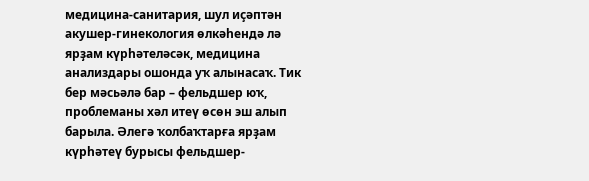медицина-санитария, шул иҫәптән акушер-гинекология өлкәһендә лә ярҙам күрһәтеләсәк, медицина анализдары ошонда уҡ алынасаҡ. Тик бер мәсьәлә бар – фельдшер юҡ, проблеманы хәл итеү өсөн эш алып барыла. Әлегә ҡолбаҡтарға ярҙам күрһәтеү бурысы фельдшер-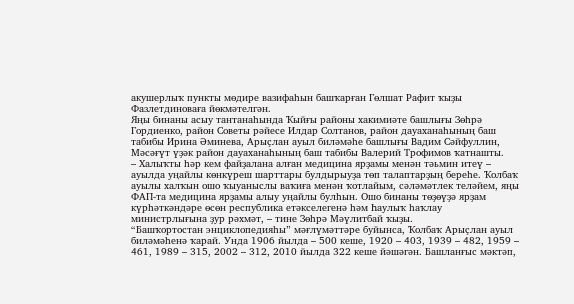акушерлыҡ пункты мөдире вазифаһын башҡарған Гөлшат Рафит ҡыҙы Фазлетдиноваға йөкмәтелгән.
Яңы бинаны асыу тантанаһында Ҡыйғы районы хакимиәте башлығы Зөһрә Гордиенко, район Советы рәйесе Илдар Солтанов, район дауаханаһының баш табибы Ирина Әминева, Арыҫлан ауыл биләмәһе башлығы Вадим Сәйфуллин, Мәсәғүт үҙәк район дауаханаһының баш табибы Валерий Трофимов ҡатнашты.
– Халыҡты һәр кем файҙалана алған медицина ярҙамы менән тәьмин итеү – ауылда уңайлы көнкүреш шарттары булдырыуҙа төп талаптарҙың береһе. Ҡолбаҡ ауылы халҡын ошо ҡыуаныслы ваҡиға менән ҡотлайым, сәләмәтлек теләйем, яңы ФАП-та медицина ярҙамы алыу уңайлы булһын. Ошо бинаны төҙөүҙә ярҙам күрһәткәндәре өсөн республика етәкселегенә һәм Һаулыҡ һаҡлау министрлығына ҙур рәхмәт, – тине Зөһрә Мәүлитбай ҡыҙы.
“Башҡортостан энциклопедияһы” мәғлүмәттәре буйынса, Ҡолбаҡ Арыҫлан ауыл биләмәһенә ҡарай. Унда 1906 йылда – 500 кеше, 1920 – 403, 1939 – 482, 1959 – 461, 1989 – 315, 2002 – 312, 2010 йылда 322 кеше йәшәгән. Башланғыс мәктәп,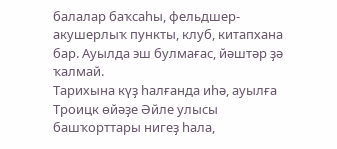балалар баҡсаһы, фельдшер-акушерлыҡ пункты, клуб, китапхана бар. Ауылда эш булмағас, йәштәр ҙә ҡалмай.
Тарихына күҙ һалғанда иһә, ауылға Троицк өйәҙе Әйле улысы башҡорттары нигеҙ һала,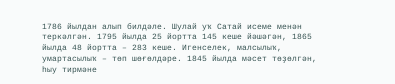1786 йылдан алып билдәле. Шулай уҡ Сатай исеме менән теркәлгән. 1795 йылда 25 йортта 145 кеше йәшәгән, 1865 йылда 48 йортта – 283 кеше. Игенселек, малсылыҡ, умартасылыҡ – төп шөғөлдәре. 1845 йылда мәсет төҙөлгән, һыу тирмәне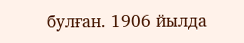булған. 1906 йылда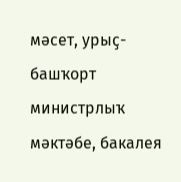мәсет, урыҫ-башҡорт министрлыҡ мәктәбе, бакалея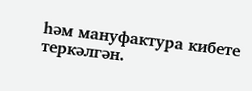һәм мануфактура кибете теркәлгән.